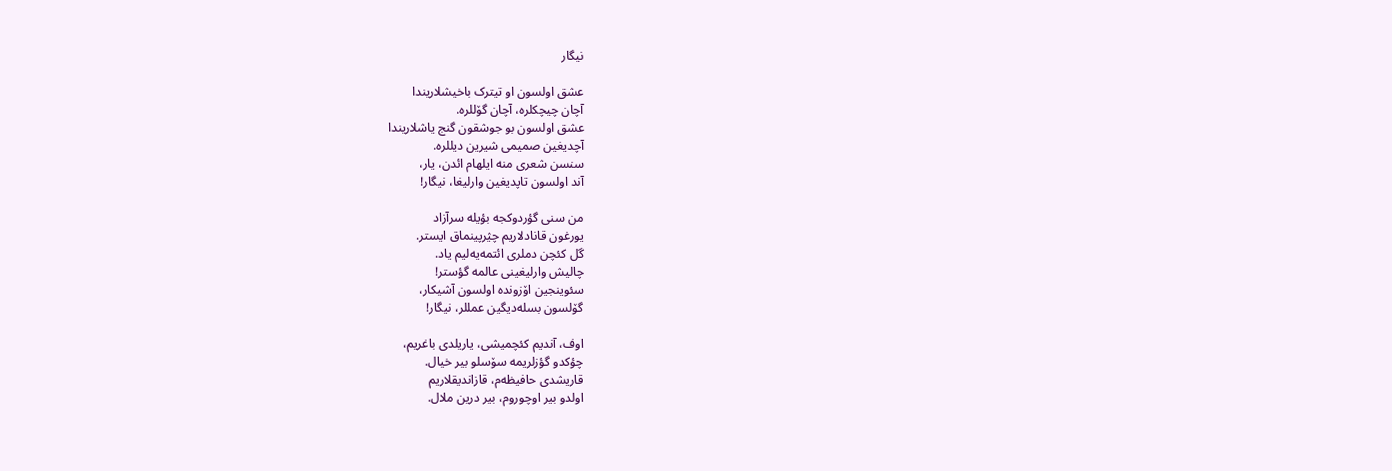نیگار

عشق اولسون او تیترک باخیشلاریندا
آچان چیچکلره، آچان گۆللره.
عشق اولسون بو جوشقون گنج یاشلاریندا
آچدیغین صمیمی شیرین دیللره.
سنسن شعری منه ایلهام ائدن، یار،
آند اولسون تاپدیغین وارلیغا، نیگار!

من سنی گؤردوکجه بؤیله سرآزاد
یورغون قانادلاریم چؽرپینماق ایستر.
گل کئچن دملری ائتمه‌یه‌لیم یاد.
چالیش وارلیغینی عالمه گؤستر!
سئوینجین اۆزونده اولسون آشیکار،
گۆلسون بسله‌دیگین عمللر، نیگار!

اوف، آندیم کئچمیشی، یاریلدی باغریم،
چؤکدو گؤزلریمه سۆسلو بیر خیال.
قاریشدی حافیظه‌م، قازاندیقلاریم
اولدو بیر اوچوروم، بیر درین ملال.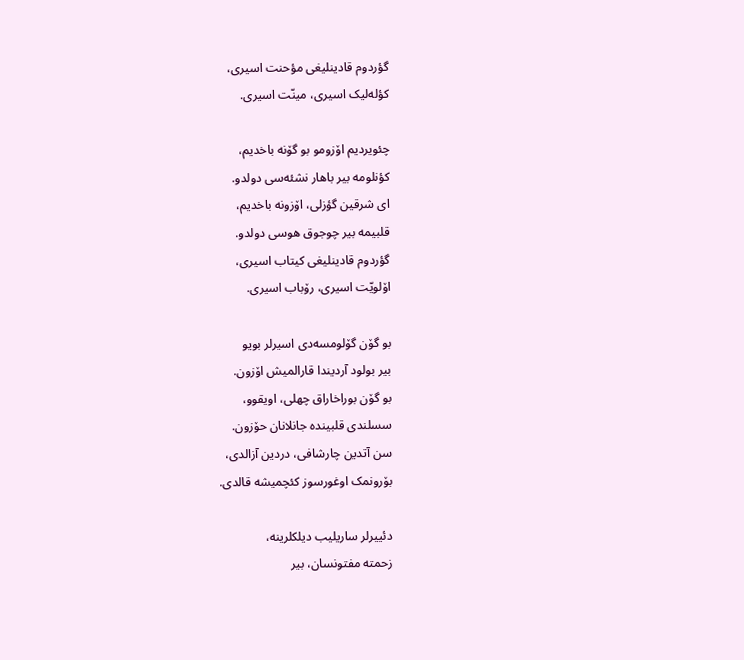گؤردوم قادینلیغی مؤحنت اسیری،
کؤله‌لیک اسیری، مینّت اسیری.

چئویردیم اۆزومو بو گۆنه باخدیم،
کؤنلومه بیر باهار نشئه‌سی دولدو.
ای شرقین گؤزلی، اۆزونه باخدیم،
قلبیمه بیر چوجوق هوسی دولدو.
گؤردوم قادینلیغی کیتاب اسیری،
اۆلویّت اسیری، رۆباب اسیری.

بو گۆن گۆلومسه‌دی اسیرلر بویو
بیر بولود آردیندا قارالمیش اۆزون.
بو گۆن بوراخاراق چهلی، اویقوو،
سسلندی قلبینده جانلانان حۆزون.
سن آتدین چارشافی، دردین آزالدی،
بۆرونمک اوغورسوز کئچمیشه قالدی.

دئییرلر ساریلیب دیلکلرینه،
زحمته مفتونسان، بیر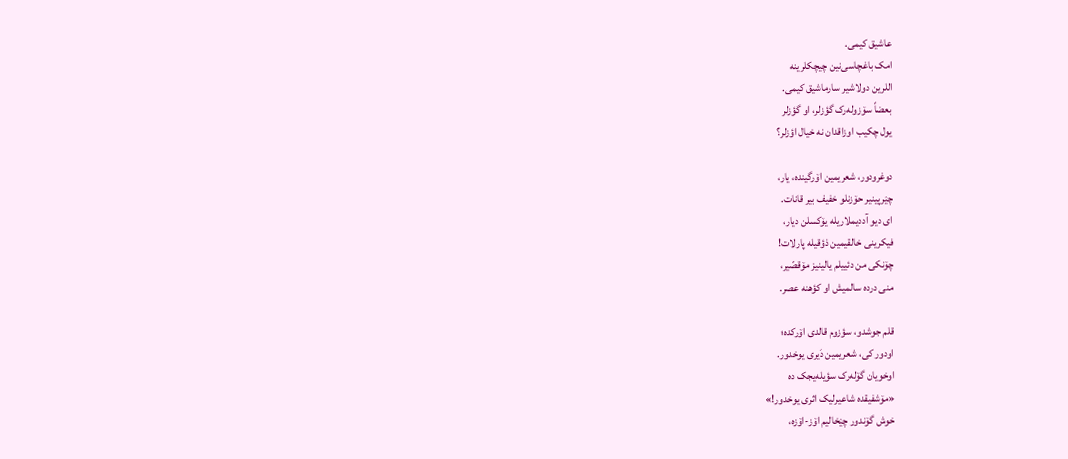عاشیق کیمی.
امک باغچاسی‌نین چیچکلرینه
اللرین دولاشیر سارماشیق کیمی.
بعضاً سۆزوله‌رک گؤزلر، او گؤزلر
یول چکیب اوزاقدان نه خیال اؤزلر؟

دوغرودور، شعریمین اۆرگینده، یار،
چؽرپینیر حۆزنلو خفیف بیر قانات.
ای دیو آددیملاریله یۆکسلن دیار،
فیکرینی خالقیمین ذؤقیله پارلات!
چۆنکی من دئییلم یالینیز مۆقصّیر،
منی درده سالمیش او کؤهنه عصر.

قلم جوشدو، سؤزوم قالدی اۆرکده؛
اودور کی، شعریمین دَیری یوخدور.
اوخویان گۆله‌رک سؤیله‌یجک ده
«مۆشفیقده شاعیرلیک اثری یوخدور!»
خوش گۆندور چؽخالیم اۆز-اۆزه،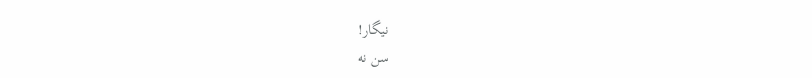نیگار!
سن نه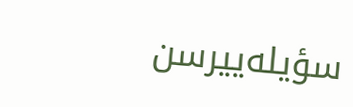سؤیله‌ییرسن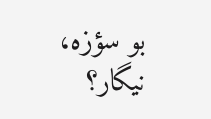بو سؤزه، نیگار؟